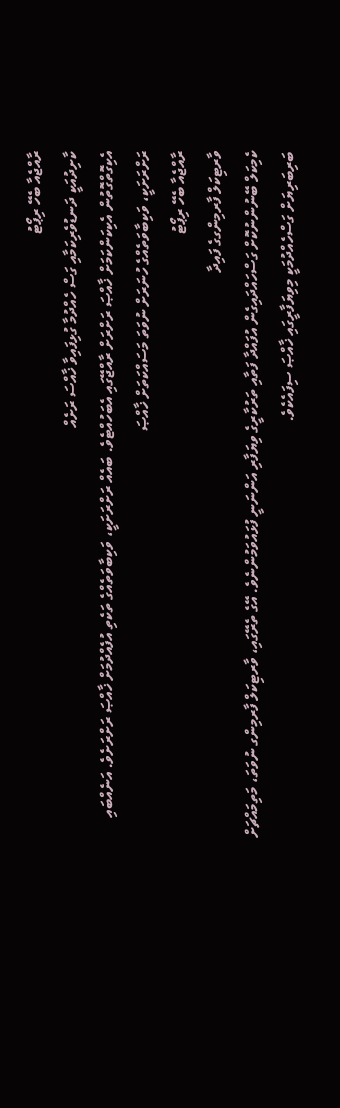ރާއްޖެއާ ބެހޭ ރިޕޯޓު
ކާށިދުއަކީ ދަނޑުވެރިކަމާއި ގަސް ހެއްދުމާ ގުޅިފައިވާ ޚާއްސަ ރަށެއް
އެކިގޮތްގޮތުން އެކިކަންކަމަށް ޚާއްޞަ ރަށްރަށް ރާއްޖޭގައި އެބަހުއްޓެވެ. ބައެއް ރަށްރަށަކީ، ވަކިބާވަތެއްގެ ތަކެތި އުފެއްދުމަށް ޚާއްޞަ ރަށްރަށެވެ. އަނެއްބައި ރަށްރަށަކީ، ވަކިބާވަތެއްގެ ހުނަރަށް ނުވަތަ މަސައްކަތަށް ޚާއްޞަ
ރާއްޖެއާ ބެހޭ ރިޕޯޓު
ވާރޓިކަލް ފާރމިންގގެ ފައިދާ
ކެމިކަލް ބޭނުންނުކޮށް ގަސްހައްދައިގެން އުފައްދާ ފަތާއި ތަރުކާރީގެ ވިޔަފާރި އަންނަނީ ފުޅައުވަމުންނެވެ. އޭގެ ތެރޭގައި، ވާރޓިކަލް ފާރމިންގ ނުވަތަ، މަތިމައްޗަށް ބަރިބަރިޔަށް ގަސްހެއްދުމަކީ މިވިޔަފާރީގައި ޚާއްޞަ ސިފައެކެވެ.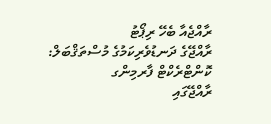ރާއްޖެއާ ބެހޭ ރިޕޯޓު
ރާއްޖޭގެ ދަނޑުވެރިކަމުގެ މުސްތަޤްބަލް: ކޮންޓްރެކްޓް ފާރމިންގ
ރާއްޖޭގައި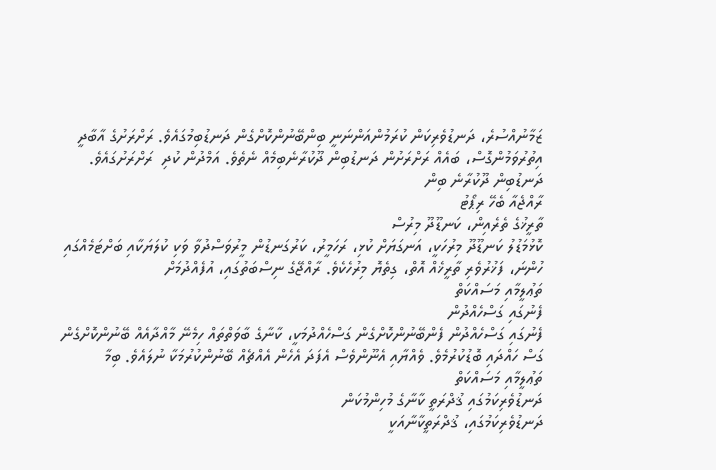ޒަމާނުއްސުރެ، ދަނޑުވެރިކަން ކުރަމުންއަންނަނީ ބިންބޭނުންކޮށްގެން ދަނޑުބިމުގައެވެ. ރަށްރަށުގެ އާބާދީ އިތުރުވަމުންގޮސް، ބައެއް ރަށްރަށުން ދަނޑުބިން ދޫކުރާނެބިމެއް ނެތެވެ. އަމްދުން ކުދި  ރަށްރަށުގައެވެ. ދަނޑުބިން ދޫކުރާނެ ބިން
ރާއްޖެއާ ބެހޭ ރިޕޯޓު
ތާރީޚުގެ ތެރެއިން، ކަނޑޫދޫ މިރުސް
ކޮޅުމަޑުލު ކަނޑޫދޫ މިރުހަކީ، އަނގަޔަށް ކުޅި، ރަހަމީރު، ކަރުގަނޑުން މީރުވަސްދުވާ ވަކި ކުލަޔަކާއި ބަށްޓަމެއްގައި ހުންނަ، ފަޚުރުވެރި ތާރީޚެއް އޮތް، ގިތެޔޮ މިރުހެކެވެ. ރާއްޖޭގެ ނިސްބަތުގައި، އުފެއްދުމަށް
ތަޢުލީމާއި މަސައްކަތް
ފެނުގައި ގަސްހެއްދުން
ފެނުގައި ގަސްހެއްދުން ފެންބޭނުންކޮށްގެން ގަސްހެއްދުމަކީ، ކާނާގެ ބާވަތްތައް ހިމެނޭ މާއްދާއެއް ބޭނުންކޮށްގެން ގަސް ހައްދައި ބޮޑުކުރުމެވެ. ވެއްޔާއި އެނޫންވެސް އެފަދަ އެހެން އެއްޗެއް ބޭނުންކުރުމަކާ ނުލައެވެ. ބިމާ
ތަޢުލީމާއި މަސައްކަތް
ދަނޑުވެރިކަމުގައި ޤުދްރަތީ ކާނާގެ މުހިންމުކަން
ދަނޑުވެރިކަމުގައި، ޤުދްރަތީކާނާއަކީ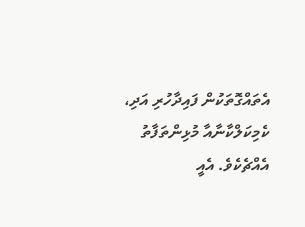އެތައްގޮތަކުން ފައިދާހުރި އަދި، ކެމިކަލްކާނާއާ މުޅިންތަފާތު އެއްޗެކެވެ. އެއީ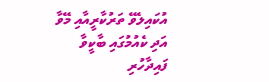އުކައިލެވޭ ތަރުކާރީއާއި މޭވާ އަދި ކެއުމުގައި ބާކީވާ ފައިދާހުރި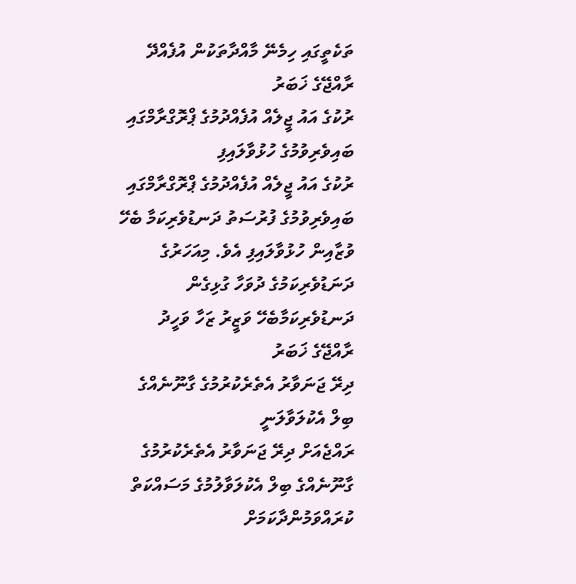ތަކެތީގައި ހިމެނޭ މާއްދާތަކުން އުފެއްދޭ
ރާއްޖޭގެ ޚަބަރު
ރުކުގެ އައު ޖީލެއް އުފެއްދުމުގެ ޕްރޮގްރާމްގައި ބައިވެރިވުމުގެ ހުޅުވާލައިފި
ރުކުގެ އައު ޖީލެއް އުފެއްދުމުގެ ޕްރޮގްރާމްގައި ބައިވެރިވުމުގެ ފުރުސަތު ދަނޑުވެރިކަމާ ބެހޭ ވުޒާއިން ހުޅުވާލައިފި އެވެ. މިއަހަރުގެ ދަނަޑުވެރިކަމުގެ ދުވަހާ ގުޅިގެން ދަނޑުވެރިކަމާބެހޭ ވަޒީރު ޒަހާ ވަހީދު
ރާއްޖޭގެ ޚަބަރު
ދިރޭ ޖަނަވާރު އެތެރެކުރުމުގެ ގާނޫނެއްގެ ބިލް އެކުލަވާލަނީ
ރައްޖެއަށް ދިރޭ ޖަނަވާރު އެތެރެކުރުމުގެ ގާނޫނެއްގެ ބިލް އެކުލަވާލުމުގެ މަސައްކަތް ކުރައްވަމުންދާކަމަށް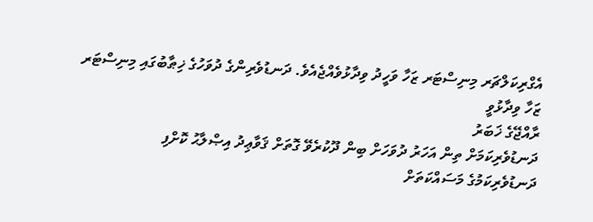އެގްރިކަލްޗަރ މިނިސްޓަރ ޒަހާ ވަހީދު ވިދާޅުވެއްޖެއެވެ. ދަނޑުވެރިންގެ ދުވަހުގެ ޚިޠާބުގައި މިނިސްޓަރ ޒަހާ ވިދާޅުވީ
ރާއްޖޭގެ ޚަބަރު
ދަނޑުވެރިކަމަށް ތިން އަހަރު ދުވަހަށް ބިން ދޫކުރެވޭ ގޮތަށް ޤަވާޢިދު އިޞްލާޙު ކޮށްފި
ދަނޑުވެރިކަމުގެ މަސައްކަތަށް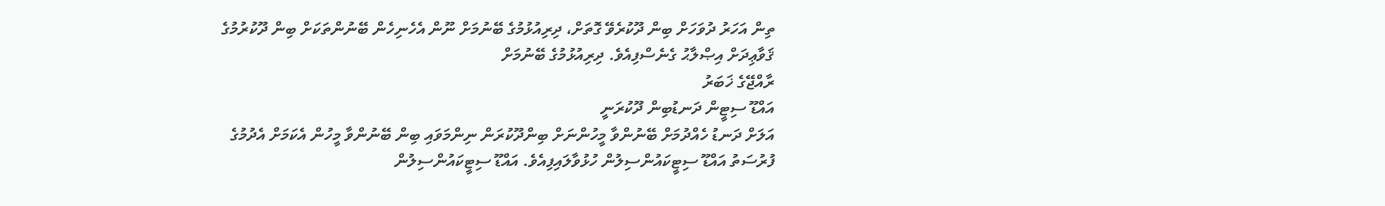ތިން އަހަރު ދުވަހަށް ބިން ދޫކުރެވޭ ގޮތަށް، ދިރިއުޅުމުގެ ބޭނުމަށް ނޫން އެހެނިހެން ބޭނުންތަކަށް ބިން ދޫކުރުމުގެ ޤަވާޢިދަށް އިޞްލާޙު ގެނެސްފިއެވެ. ދިރިއުޅުމުގެ ބޭނުމަށް
ރާއްޖޭގެ ޚަބަރު
އައްޑޫ ސިޓީން ދަނޑުބިން ދޫކުރަނީ
އަލަށް ދަނޑު ހެއްދުމަށް ބޭނުންވާ މީހުންނަށް ބިންދޫކުރަން ނިންމަވައި ބިން ބޭނުންވާ މީހުން އެކަމަށް އެދުމުގެ ފުރުސަތު އައްޑޫ ސިޓީކައުންސިލުން ހުޅުވާލައިފިއެވެ. އައްޑޫ ސިޓީކައުންސިލުން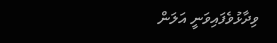ވިދާޅުވެފައިވަނީ އަލަން